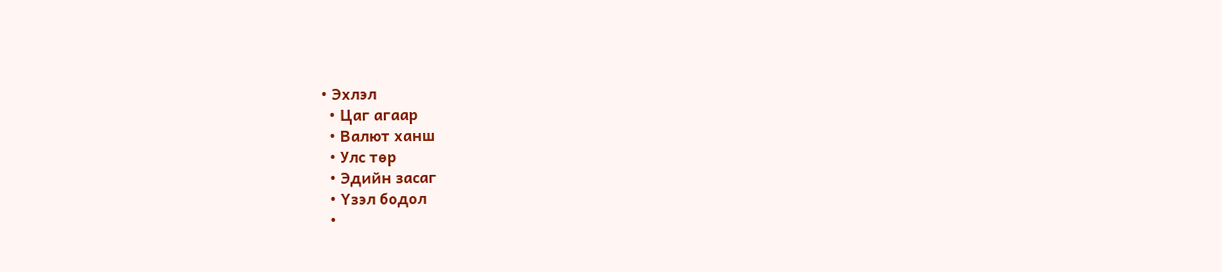• Эхлэл
  • Цаг агаар
  • Валют ханш
  • Улс төр
  • Эдийн засаг
  • Үзэл бодол
  •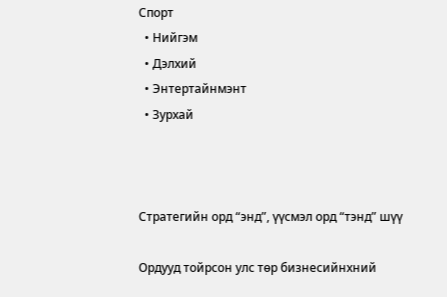Спорт
  • Нийгэм
  • Дэлхий
  • Энтертайнмэнт
  • Зурхай



Стратегийн орд “энд”, үүсмэл орд “тэнд” шүү

Ордууд тойрсон улс төр бизнесийнхний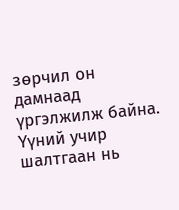зөрчил он дамнаад үргэлжилж байна. Үүний учир шалтгаан нь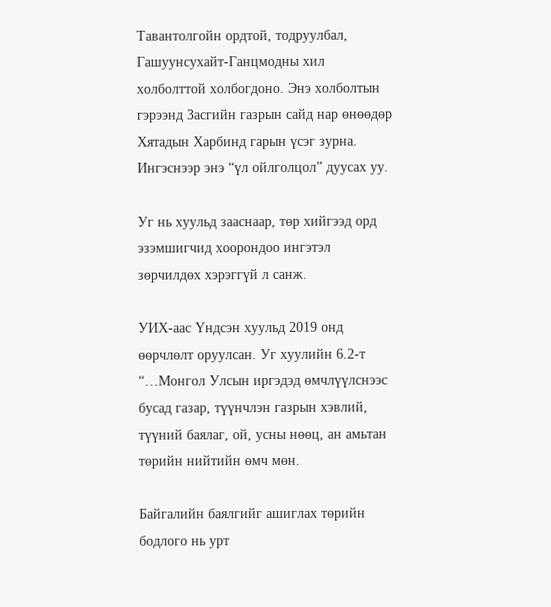Тавантолгойн ордтой, тодруулбал, Гашуунсухайт-Ганцмодны хил холболттой холбогдоно. Энэ холболтын гэрээнд Засгийн газрын сайд нар өнөөдөр Хятадын Харбинд гарын үсэг зурна. Ингэснээр энэ “үл ойлголцол” дуусах уу.

Уг нь хуульд зааснаар, төр хийгээд орд эзэмшигчид хоорондоо ингэтэл зөрчилдөх хэрэггүй л санж.

УИХ-аас Үндсэн хуульд 2019 онд өөрчлөлт оруулсан. Уг хуулийн 6.2-т “…Монгол Улсын иргэдэд өмчлүүлснээс бусад газар, түүнчлэн газрын хэвлий, түүний баялаг, ой, усны нөөц, ан амьтан төрийн нийтийн өмч мөн.

Байгалийн баялгийг ашиглах төрийн бодлого нь урт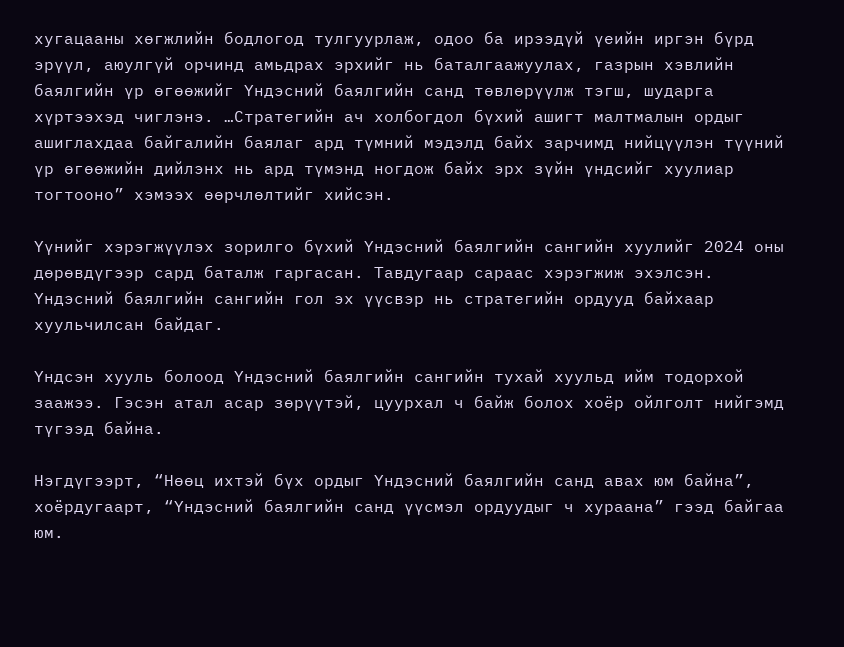хугацааны хөгжлийн бодлогод тулгуурлаж, одоо ба ирээдүй үеийн иргэн бүрд эрүүл, аюулгүй орчинд амьдрах эрхийг нь баталгаажуулах, газрын хэвлийн баялгийн үр өгөөжийг Үндэсний баялгийн санд төвлөрүүлж тэгш, шударга хүртээхэд чиглэнэ. …Стратегийн ач холбогдол бүхий ашигт малтмалын ордыг ашиглахдаа байгалийн баялаг ард түмний мэдэлд байх зарчимд нийцүүлэн түүний үр өгөөжийн дийлэнх нь ард түмэнд ногдож байх эрх зүйн үндсийг хуулиар тогтооно” хэмээх өөрчлөлтийг хийсэн.

Үүнийг хэрэгжүүлэх зорилго бүхий Үндэсний баялгийн сангийн хуулийг 2024 оны дөрөвдүгээр сард баталж гаргасан. Тавдугаар сараас хэрэгжиж эхэлсэн. Үндэсний баялгийн сангийн гол эх үүсвэр нь стратегийн ордууд байхаар хуульчилсан байдаг.

Үндсэн хууль болоод Үндэсний баялгийн сангийн тухай хуульд ийм тодорхой заажээ. Гэсэн атал асар зөрүүтэй, цуурхал ч байж болох хоёр ойлголт нийгэмд түгээд байна.

Нэгдүгээрт, “Нөөц ихтэй бүх ордыг Үндэсний баялгийн санд авах юм байна”, хоёрдугаарт, “Үндэсний баялгийн санд үүсмэл ордуудыг ч хураана” гээд байгаа юм.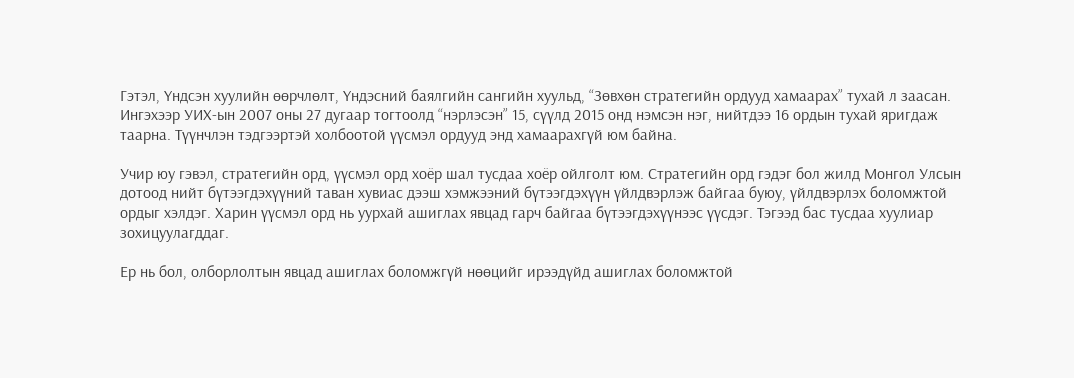Гэтэл, Үндсэн хуулийн өөрчлөлт, Үндэсний баялгийн сангийн хуульд, “Зөвхөн стратегийн ордууд хамаарах” тухай л заасан. Ингэхээр УИХ-ын 2007 оны 27 дугаар тогтоолд “нэрлэсэн” 15, сүүлд 2015 онд нэмсэн нэг, нийтдээ 16 ордын тухай яригдаж таарна. Түүнчлэн тэдгээртэй холбоотой үүсмэл ордууд энд хамаарахгүй юм байна.

Учир юу гэвэл, стратегийн орд, үүсмэл орд хоёр шал тусдаа хоёр ойлголт юм. Стратегийн орд гэдэг бол жилд Монгол Улсын дотоод нийт бүтээгдэхүүний таван хувиас дээш хэмжээний бүтээгдэхүүн үйлдвэрлэж байгаа буюу, үйлдвэрлэх боломжтой ордыг хэлдэг. Харин үүсмэл орд нь уурхай ашиглах явцад гарч байгаа бүтээгдэхүүнээс үүсдэг. Тэгээд бас тусдаа хуулиар зохицуулагддаг.

Ер нь бол, олборлолтын явцад ашиглах боломжгүй нөөцийг ирээдүйд ашиглах боломжтой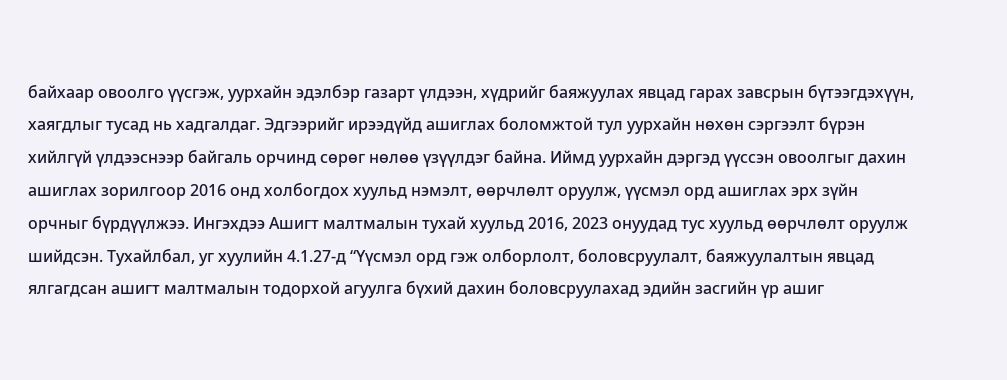байхаар овоолго үүсгэж, уурхайн эдэлбэр газарт үлдээн, хүдрийг баяжуулах явцад гарах завсрын бүтээгдэхүүн, хаягдлыг тусад нь хадгалдаг. Эдгээрийг ирээдүйд ашиглах боломжтой тул уурхайн нөхөн сэргээлт бүрэн хийлгүй үлдээснээр байгаль орчинд сөрөг нөлөө үзүүлдэг байна. Иймд уурхайн дэргэд үүссэн овоолгыг дахин ашиглах зорилгоор 2016 онд холбогдох хуульд нэмэлт, өөрчлөлт оруулж, үүсмэл орд ашиглах эрх зүйн орчныг бүрдүүлжээ. Ингэхдээ Ашигт малтмалын тухай хуульд 2016, 2023 онуудад тус хуульд өөрчлөлт оруулж шийдсэн. Тухайлбал, уг хуулийн 4.1.27-д “Үүсмэл орд гэж олборлолт, боловсруулалт, баяжуулалтын явцад ялгагдсан ашигт малтмалын тодорхой агуулга бүхий дахин боловсруулахад эдийн засгийн үр ашиг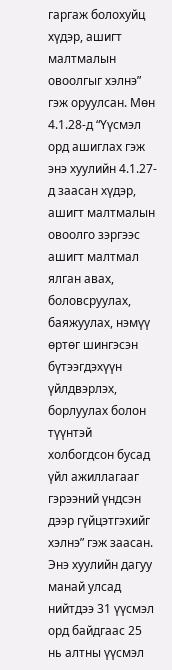гаргаж болохуйц хүдэр, ашигт малтмалын овоолгыг хэлнэ” гэж оруулсан. Мөн 4.1.28-д “Үүсмэл орд ашиглах гэж энэ хуулийн 4.1.27-д заасан хүдэр, ашигт малтмалын овоолго зэргээс ашигт малтмал ялган авах, боловсруулах, баяжуулах, нэмүү өртөг шингэсэн бүтээгдэхүүн үйлдвэрлэх, борлуулах болон түүнтэй холбогдсон бусад үйл ажиллагааг гэрээний үндсэн дээр гүйцэтгэхийг хэлнэ” гэж заасан. Энэ хуулийн дагуу манай улсад нийтдээ 31 үүсмэл орд байдгаас 25 нь алтны үүсмэл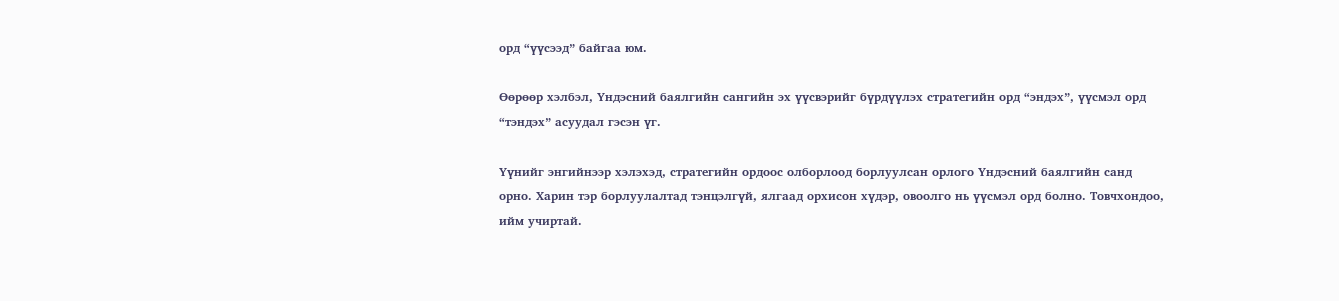орд “үүсээд” байгаа юм.

Өөрөөр хэлбэл, Үндэсний баялгийн сангийн эх үүсвэрийг бүрдүүлэх стратегийн орд “эндэх”, үүсмэл орд “тэндэх” асуудал гэсэн үг.

Үүнийг энгийнээр хэлэхэд, стратегийн ордоос олборлоод борлуулсан орлого Үндэсний баялгийн санд орно. Харин тэр борлуулалтад тэнцэлгүй, ялгаад орхисон хүдэр, овоолго нь үүсмэл орд болно. Товчхондоо, ийм учиртай.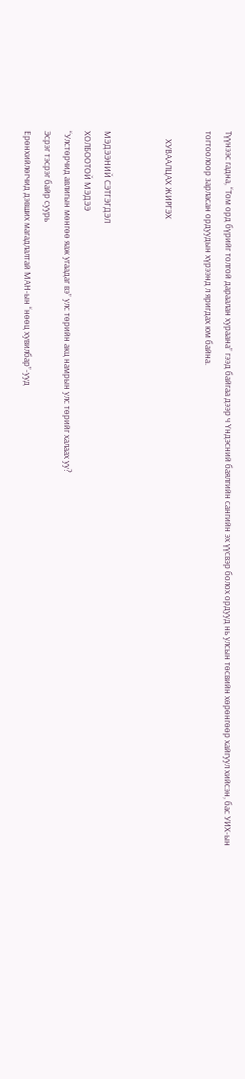Түүнээс гадна, “Том орд бүрийг толгой дараалан хураана” гээд байгаа дээр ч Үндэсний баялгийн сангийн эх үүсвэр болох ордууд нь улсын төсвийн хөрөнгөөр хайгуул хийсэн, бас УИХ-ын тогтоолоор зарласан ордуудын хүрээнд л яригдах юм байна.

    ХУВААЛЦАХ ЖИРГЭХ


МЭДЭЭНИЙ СЭТГЭГДЭЛ
ХОЛБООТОЙ МЭДЭЭ
“Улстөрчид авлигын мөнгөө яаж угаадаг вэ” улс төрийн акц намрын улс төрийг халаах уу?
Эсрэг тэсрэг байр суурь
Ерөнхийлөгчид дэвших магадлалтай МАН-ын “нөөц хувилбар”-ууд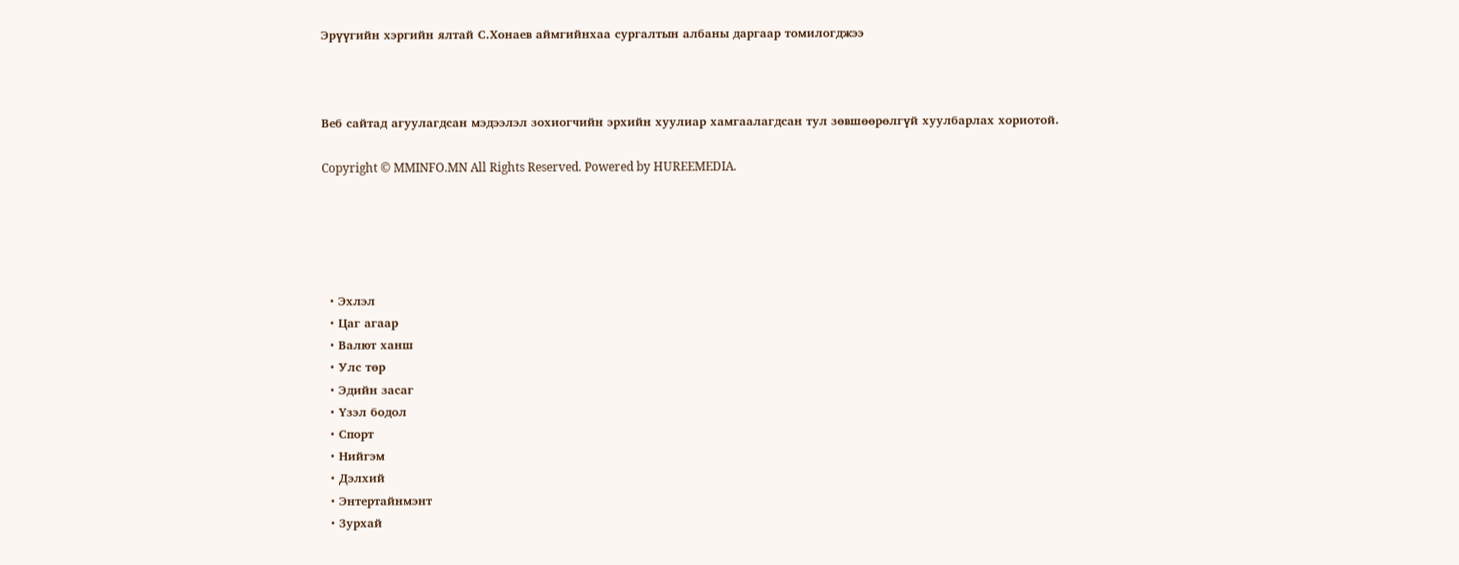Эрүүгийн хэргийн ялтай С.Хонаев аймгийнхаа сургалтын албаны даргаар томилогджээ



Веб сайтад агуулагдсан мэдээлэл зохиогчийн эрхийн хуулиар хамгаалагдсан тул зөвшөөрөлгүй хуулбарлах хориотой.

Copyright © MMINFO.MN All Rights Reserved. Powered by HUREEMEDIA.





  • Эхлэл
  • Цаг агаар
  • Валют ханш
  • Улс төр
  • Эдийн засаг
  • Үзэл бодол
  • Спорт
  • Нийгэм
  • Дэлхий
  • Энтертайнмэнт
  • Зурхай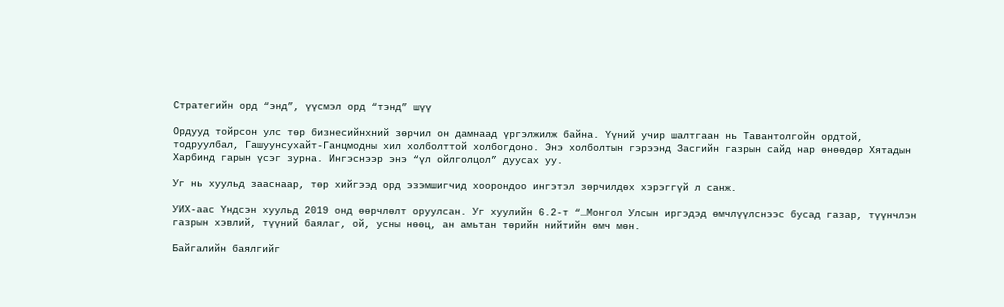Стратегийн орд “энд”, үүсмэл орд “тэнд” шүү

Ордууд тойрсон улс төр бизнесийнхний зөрчил он дамнаад үргэлжилж байна. Үүний учир шалтгаан нь Тавантолгойн ордтой, тодруулбал, Гашуунсухайт-Ганцмодны хил холболттой холбогдоно. Энэ холболтын гэрээнд Засгийн газрын сайд нар өнөөдөр Хятадын Харбинд гарын үсэг зурна. Ингэснээр энэ “үл ойлголцол” дуусах уу.

Уг нь хуульд зааснаар, төр хийгээд орд эзэмшигчид хоорондоо ингэтэл зөрчилдөх хэрэггүй л санж.

УИХ-аас Үндсэн хуульд 2019 онд өөрчлөлт оруулсан. Уг хуулийн 6.2-т “…Монгол Улсын иргэдэд өмчлүүлснээс бусад газар, түүнчлэн газрын хэвлий, түүний баялаг, ой, усны нөөц, ан амьтан төрийн нийтийн өмч мөн.

Байгалийн баялгийг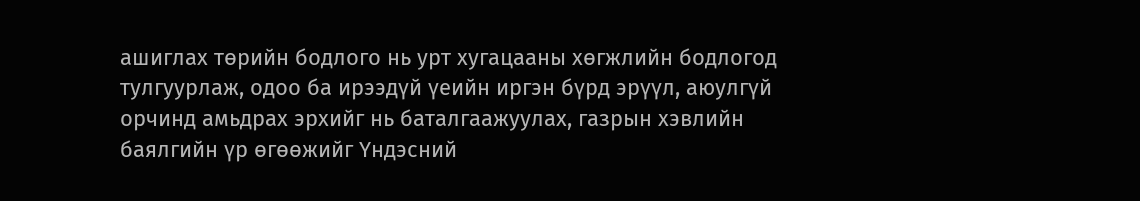ашиглах төрийн бодлого нь урт хугацааны хөгжлийн бодлогод тулгуурлаж, одоо ба ирээдүй үеийн иргэн бүрд эрүүл, аюулгүй орчинд амьдрах эрхийг нь баталгаажуулах, газрын хэвлийн баялгийн үр өгөөжийг Үндэсний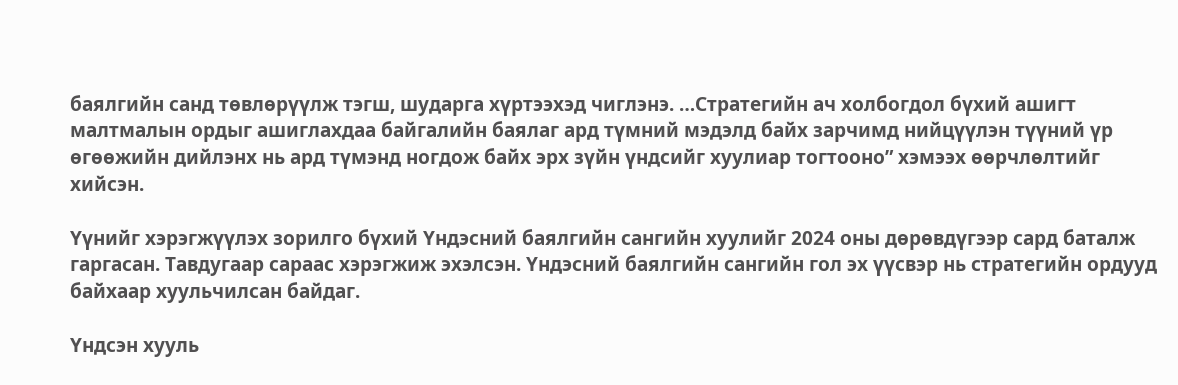баялгийн санд төвлөрүүлж тэгш, шударга хүртээхэд чиглэнэ. …Стратегийн ач холбогдол бүхий ашигт малтмалын ордыг ашиглахдаа байгалийн баялаг ард түмний мэдэлд байх зарчимд нийцүүлэн түүний үр өгөөжийн дийлэнх нь ард түмэнд ногдож байх эрх зүйн үндсийг хуулиар тогтооно” хэмээх өөрчлөлтийг хийсэн.

Үүнийг хэрэгжүүлэх зорилго бүхий Үндэсний баялгийн сангийн хуулийг 2024 оны дөрөвдүгээр сард баталж гаргасан. Тавдугаар сараас хэрэгжиж эхэлсэн. Үндэсний баялгийн сангийн гол эх үүсвэр нь стратегийн ордууд байхаар хуульчилсан байдаг.

Үндсэн хууль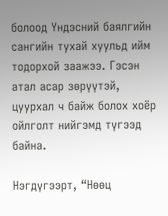болоод Үндэсний баялгийн сангийн тухай хуульд ийм тодорхой заажээ. Гэсэн атал асар зөрүүтэй, цуурхал ч байж болох хоёр ойлголт нийгэмд түгээд байна.

Нэгдүгээрт, “Нөөц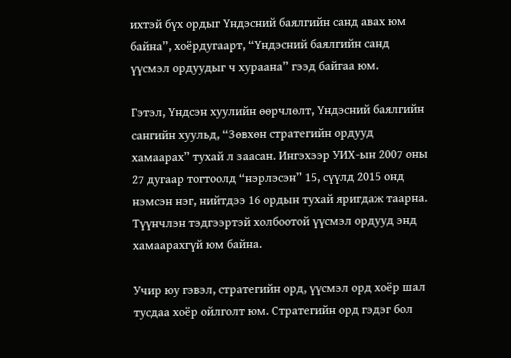ихтэй бүх ордыг Үндэсний баялгийн санд авах юм байна”, хоёрдугаарт, “Үндэсний баялгийн санд үүсмэл ордуудыг ч хураана” гээд байгаа юм.

Гэтэл, Үндсэн хуулийн өөрчлөлт, Үндэсний баялгийн сангийн хуульд, “Зөвхөн стратегийн ордууд хамаарах” тухай л заасан. Ингэхээр УИХ-ын 2007 оны 27 дугаар тогтоолд “нэрлэсэн” 15, сүүлд 2015 онд нэмсэн нэг, нийтдээ 16 ордын тухай яригдаж таарна. Түүнчлэн тэдгээртэй холбоотой үүсмэл ордууд энд хамаарахгүй юм байна.

Учир юу гэвэл, стратегийн орд, үүсмэл орд хоёр шал тусдаа хоёр ойлголт юм. Стратегийн орд гэдэг бол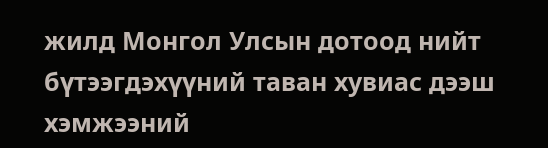жилд Монгол Улсын дотоод нийт бүтээгдэхүүний таван хувиас дээш хэмжээний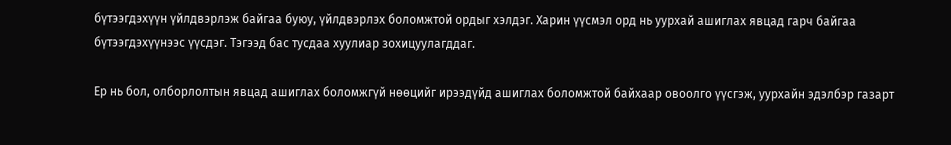бүтээгдэхүүн үйлдвэрлэж байгаа буюу, үйлдвэрлэх боломжтой ордыг хэлдэг. Харин үүсмэл орд нь уурхай ашиглах явцад гарч байгаа бүтээгдэхүүнээс үүсдэг. Тэгээд бас тусдаа хуулиар зохицуулагддаг.

Ер нь бол, олборлолтын явцад ашиглах боломжгүй нөөцийг ирээдүйд ашиглах боломжтой байхаар овоолго үүсгэж, уурхайн эдэлбэр газарт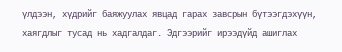үлдээн, хүдрийг баяжуулах явцад гарах завсрын бүтээгдэхүүн, хаягдлыг тусад нь хадгалдаг. Эдгээрийг ирээдүйд ашиглах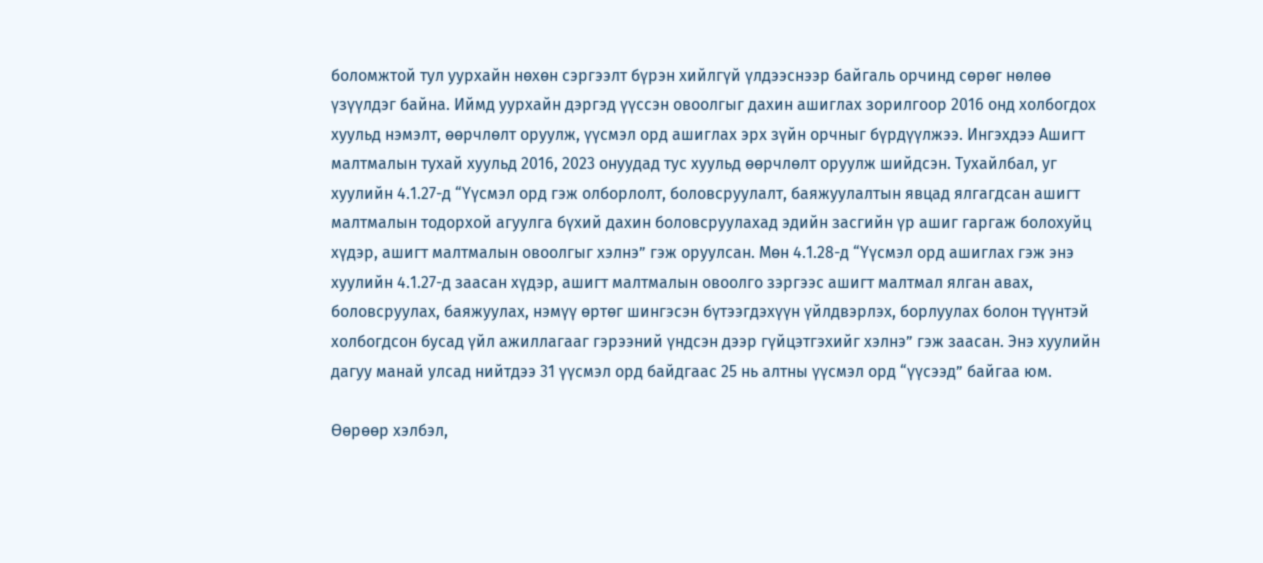боломжтой тул уурхайн нөхөн сэргээлт бүрэн хийлгүй үлдээснээр байгаль орчинд сөрөг нөлөө үзүүлдэг байна. Иймд уурхайн дэргэд үүссэн овоолгыг дахин ашиглах зорилгоор 2016 онд холбогдох хуульд нэмэлт, өөрчлөлт оруулж, үүсмэл орд ашиглах эрх зүйн орчныг бүрдүүлжээ. Ингэхдээ Ашигт малтмалын тухай хуульд 2016, 2023 онуудад тус хуульд өөрчлөлт оруулж шийдсэн. Тухайлбал, уг хуулийн 4.1.27-д “Үүсмэл орд гэж олборлолт, боловсруулалт, баяжуулалтын явцад ялгагдсан ашигт малтмалын тодорхой агуулга бүхий дахин боловсруулахад эдийн засгийн үр ашиг гаргаж болохуйц хүдэр, ашигт малтмалын овоолгыг хэлнэ” гэж оруулсан. Мөн 4.1.28-д “Үүсмэл орд ашиглах гэж энэ хуулийн 4.1.27-д заасан хүдэр, ашигт малтмалын овоолго зэргээс ашигт малтмал ялган авах, боловсруулах, баяжуулах, нэмүү өртөг шингэсэн бүтээгдэхүүн үйлдвэрлэх, борлуулах болон түүнтэй холбогдсон бусад үйл ажиллагааг гэрээний үндсэн дээр гүйцэтгэхийг хэлнэ” гэж заасан. Энэ хуулийн дагуу манай улсад нийтдээ 31 үүсмэл орд байдгаас 25 нь алтны үүсмэл орд “үүсээд” байгаа юм.

Өөрөөр хэлбэл,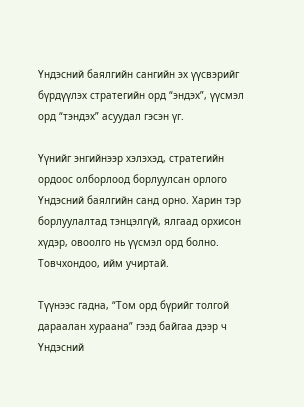Үндэсний баялгийн сангийн эх үүсвэрийг бүрдүүлэх стратегийн орд “эндэх”, үүсмэл орд “тэндэх” асуудал гэсэн үг.

Үүнийг энгийнээр хэлэхэд, стратегийн ордоос олборлоод борлуулсан орлого Үндэсний баялгийн санд орно. Харин тэр борлуулалтад тэнцэлгүй, ялгаад орхисон хүдэр, овоолго нь үүсмэл орд болно. Товчхондоо, ийм учиртай.

Түүнээс гадна, “Том орд бүрийг толгой дараалан хураана” гээд байгаа дээр ч Үндэсний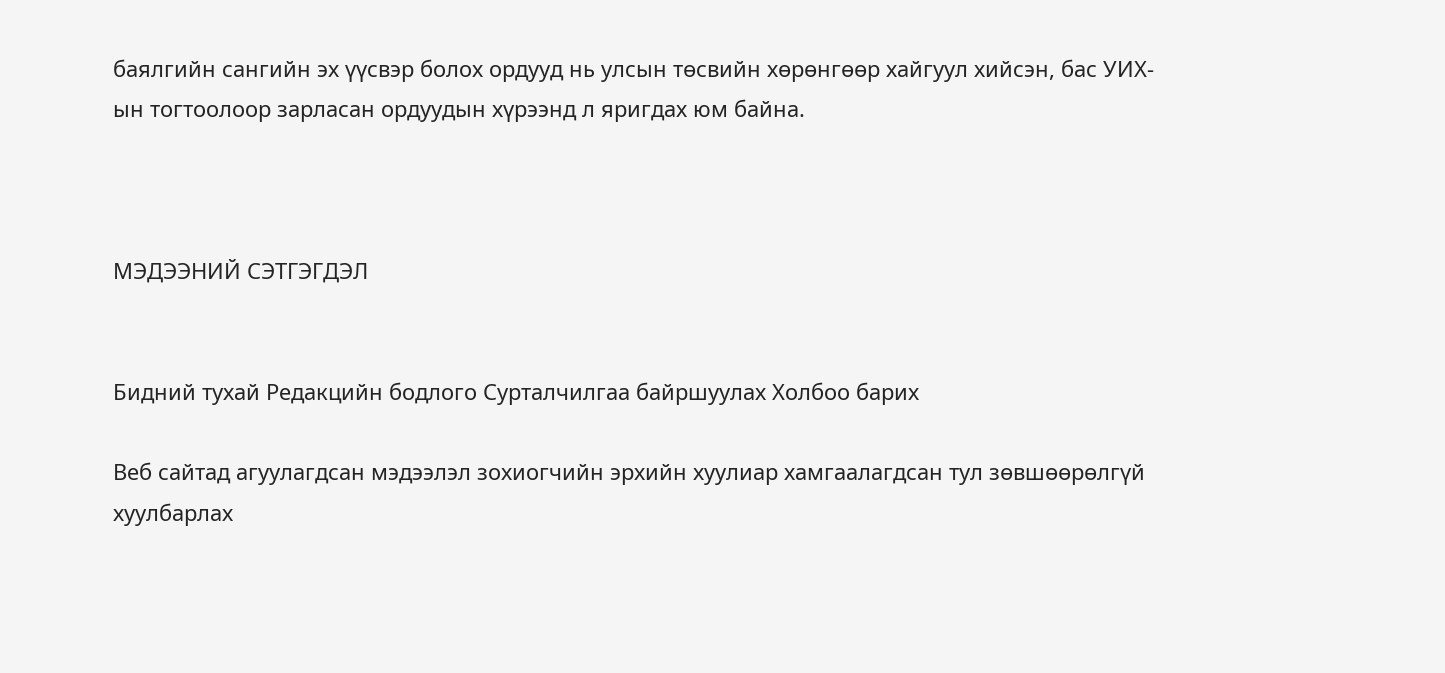баялгийн сангийн эх үүсвэр болох ордууд нь улсын төсвийн хөрөнгөөр хайгуул хийсэн, бас УИХ-ын тогтоолоор зарласан ордуудын хүрээнд л яригдах юм байна.



МЭДЭЭНИЙ СЭТГЭГДЭЛ


Бидний тухай Редакцийн бодлого Сурталчилгаа байршуулах Холбоо барих

Веб сайтад агуулагдсан мэдээлэл зохиогчийн эрхийн хуулиар хамгаалагдсан тул зөвшөөрөлгүй хуулбарлах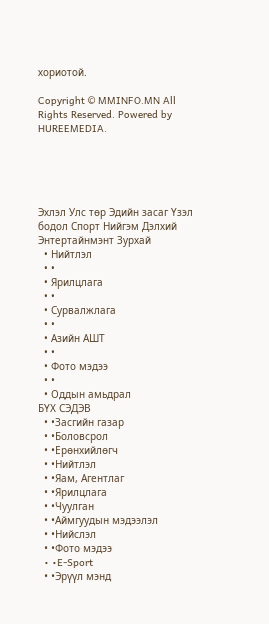хориотой.

Copyright © MMINFO.MN All Rights Reserved. Powered by HUREEMEDIA.





Эхлэл Улс төр Эдийн засаг Үзэл бодол Спорт Нийгэм Дэлхий Энтертайнмэнт Зурхай
  • Нийтлэл
  • •
  • Ярилцлага
  • •
  • Сурвалжлага
  • •
  • Азийн АШТ
  • •
  • Фото мэдээ
  • •
  • Оддын амьдрал
БҮХ СЭДЭВ
  • •Засгийн газар
  • •Боловсрол
  • •Ерөнхийлөгч
  • •Нийтлэл
  • •Яам, Агентлаг
  • •Ярилцлага
  • •Чуулган
  • •Аймгуудын мэдээлэл
  • •Нийслэл
  • •Фото мэдээ
  • •E-Sport
  • •Эрүүл мэнд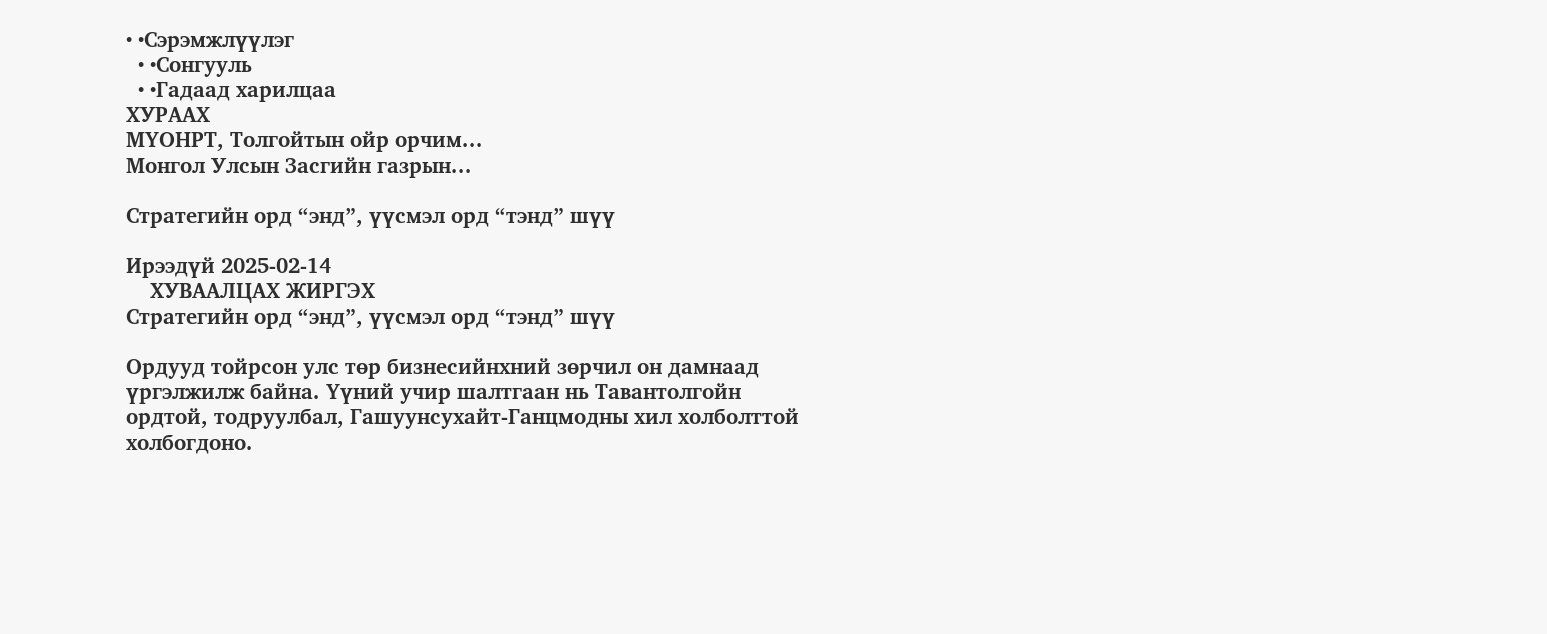• •Сэрэмжлүүлэг
  • •Сонгууль
  • •Гадаад харилцаа
ХУРААХ
МҮОНРТ, Толгойтын ойр орчим...
Монгол Улсын Засгийн газрын...

Стратегийн орд “энд”, үүсмэл орд “тэнд” шүү

Ирээдүй 2025-02-14
    ХУВААЛЦАХ ЖИРГЭХ
Стратегийн орд “энд”, үүсмэл орд “тэнд” шүү

Ордууд тойрсон улс төр бизнесийнхний зөрчил он дамнаад үргэлжилж байна. Үүний учир шалтгаан нь Тавантолгойн ордтой, тодруулбал, Гашуунсухайт-Ганцмодны хил холболттой холбогдоно.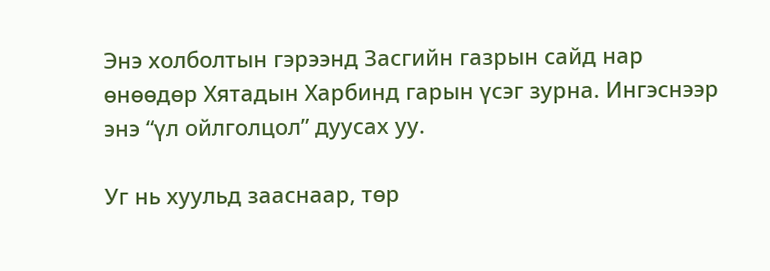Энэ холболтын гэрээнд Засгийн газрын сайд нар өнөөдөр Хятадын Харбинд гарын үсэг зурна. Ингэснээр энэ “үл ойлголцол” дуусах уу.

Уг нь хуульд зааснаар, төр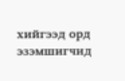хийгээд орд эзэмшигчид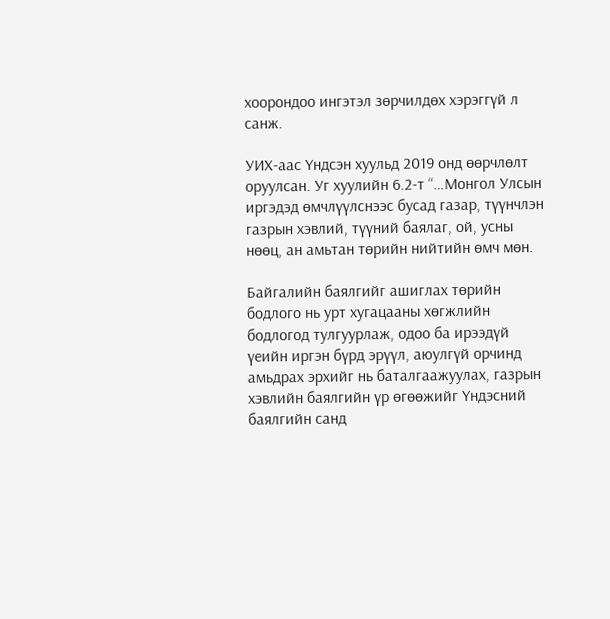хоорондоо ингэтэл зөрчилдөх хэрэггүй л санж.

УИХ-аас Үндсэн хуульд 2019 онд өөрчлөлт оруулсан. Уг хуулийн 6.2-т “…Монгол Улсын иргэдэд өмчлүүлснээс бусад газар, түүнчлэн газрын хэвлий, түүний баялаг, ой, усны нөөц, ан амьтан төрийн нийтийн өмч мөн.

Байгалийн баялгийг ашиглах төрийн бодлого нь урт хугацааны хөгжлийн бодлогод тулгуурлаж, одоо ба ирээдүй үеийн иргэн бүрд эрүүл, аюулгүй орчинд амьдрах эрхийг нь баталгаажуулах, газрын хэвлийн баялгийн үр өгөөжийг Үндэсний баялгийн санд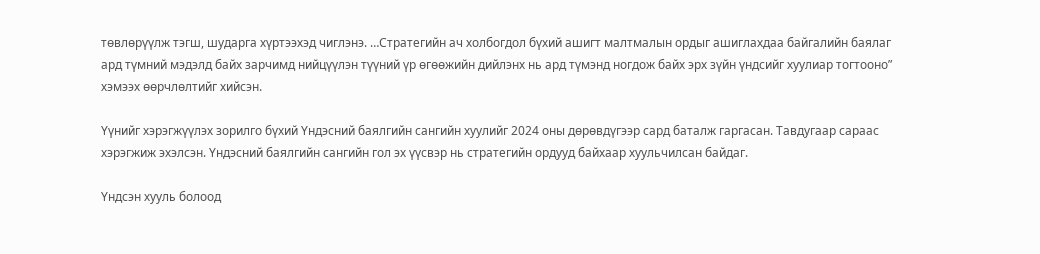төвлөрүүлж тэгш, шударга хүртээхэд чиглэнэ. …Стратегийн ач холбогдол бүхий ашигт малтмалын ордыг ашиглахдаа байгалийн баялаг ард түмний мэдэлд байх зарчимд нийцүүлэн түүний үр өгөөжийн дийлэнх нь ард түмэнд ногдож байх эрх зүйн үндсийг хуулиар тогтооно” хэмээх өөрчлөлтийг хийсэн.

Үүнийг хэрэгжүүлэх зорилго бүхий Үндэсний баялгийн сангийн хуулийг 2024 оны дөрөвдүгээр сард баталж гаргасан. Тавдугаар сараас хэрэгжиж эхэлсэн. Үндэсний баялгийн сангийн гол эх үүсвэр нь стратегийн ордууд байхаар хуульчилсан байдаг.

Үндсэн хууль болоод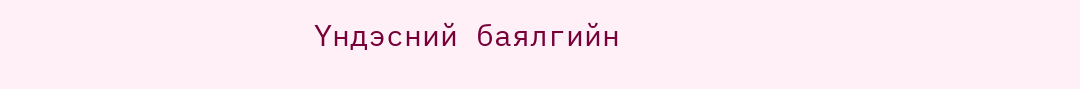Үндэсний баялгийн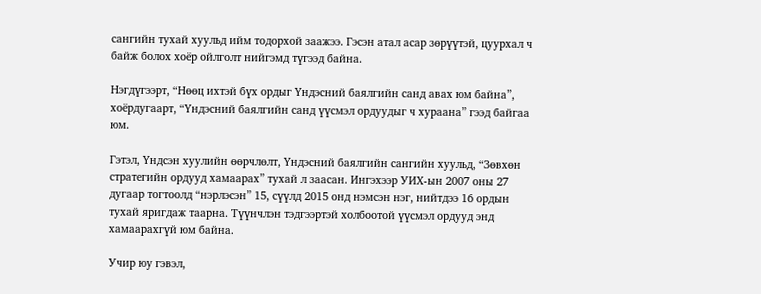сангийн тухай хуульд ийм тодорхой заажээ. Гэсэн атал асар зөрүүтэй, цуурхал ч байж болох хоёр ойлголт нийгэмд түгээд байна.

Нэгдүгээрт, “Нөөц ихтэй бүх ордыг Үндэсний баялгийн санд авах юм байна”, хоёрдугаарт, “Үндэсний баялгийн санд үүсмэл ордуудыг ч хураана” гээд байгаа юм.

Гэтэл, Үндсэн хуулийн өөрчлөлт, Үндэсний баялгийн сангийн хуульд, “Зөвхөн стратегийн ордууд хамаарах” тухай л заасан. Ингэхээр УИХ-ын 2007 оны 27 дугаар тогтоолд “нэрлэсэн” 15, сүүлд 2015 онд нэмсэн нэг, нийтдээ 16 ордын тухай яригдаж таарна. Түүнчлэн тэдгээртэй холбоотой үүсмэл ордууд энд хамаарахгүй юм байна.

Учир юу гэвэл,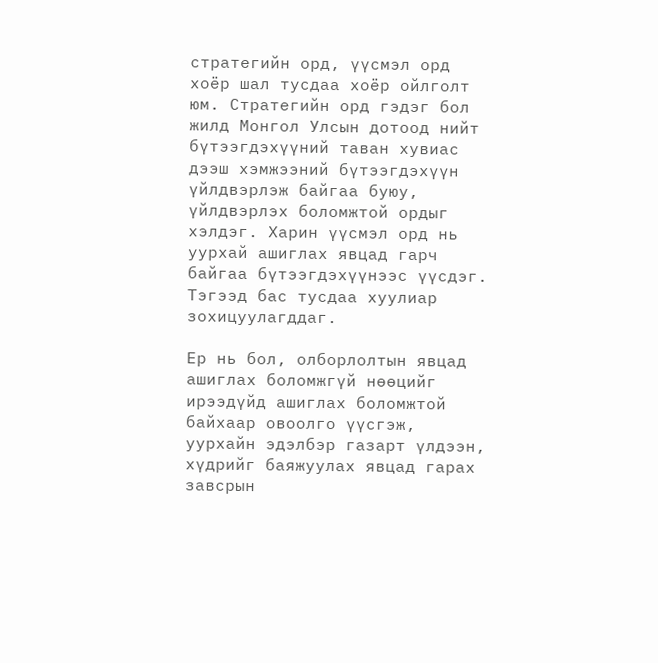стратегийн орд, үүсмэл орд хоёр шал тусдаа хоёр ойлголт юм. Стратегийн орд гэдэг бол жилд Монгол Улсын дотоод нийт бүтээгдэхүүний таван хувиас дээш хэмжээний бүтээгдэхүүн үйлдвэрлэж байгаа буюу, үйлдвэрлэх боломжтой ордыг хэлдэг. Харин үүсмэл орд нь уурхай ашиглах явцад гарч байгаа бүтээгдэхүүнээс үүсдэг. Тэгээд бас тусдаа хуулиар зохицуулагддаг.

Ер нь бол, олборлолтын явцад ашиглах боломжгүй нөөцийг ирээдүйд ашиглах боломжтой байхаар овоолго үүсгэж, уурхайн эдэлбэр газарт үлдээн, хүдрийг баяжуулах явцад гарах завсрын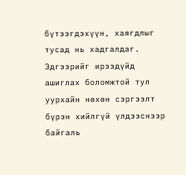бүтээгдэхүүн, хаягдлыг тусад нь хадгалдаг. Эдгээрийг ирээдүйд ашиглах боломжтой тул уурхайн нөхөн сэргээлт бүрэн хийлгүй үлдээснээр байгаль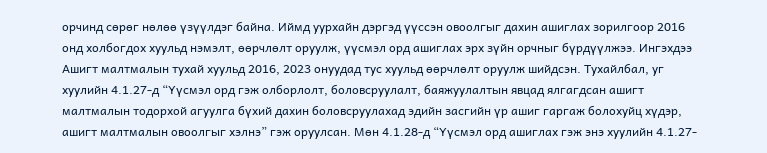орчинд сөрөг нөлөө үзүүлдэг байна. Иймд уурхайн дэргэд үүссэн овоолгыг дахин ашиглах зорилгоор 2016 онд холбогдох хуульд нэмэлт, өөрчлөлт оруулж, үүсмэл орд ашиглах эрх зүйн орчныг бүрдүүлжээ. Ингэхдээ Ашигт малтмалын тухай хуульд 2016, 2023 онуудад тус хуульд өөрчлөлт оруулж шийдсэн. Тухайлбал, уг хуулийн 4.1.27-д “Үүсмэл орд гэж олборлолт, боловсруулалт, баяжуулалтын явцад ялгагдсан ашигт малтмалын тодорхой агуулга бүхий дахин боловсруулахад эдийн засгийн үр ашиг гаргаж болохуйц хүдэр, ашигт малтмалын овоолгыг хэлнэ” гэж оруулсан. Мөн 4.1.28-д “Үүсмэл орд ашиглах гэж энэ хуулийн 4.1.27-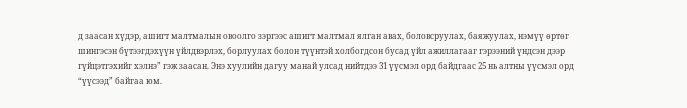д заасан хүдэр, ашигт малтмалын овоолго зэргээс ашигт малтмал ялган авах, боловсруулах, баяжуулах, нэмүү өртөг шингэсэн бүтээгдэхүүн үйлдвэрлэх, борлуулах болон түүнтэй холбогдсон бусад үйл ажиллагааг гэрээний үндсэн дээр гүйцэтгэхийг хэлнэ” гэж заасан. Энэ хуулийн дагуу манай улсад нийтдээ 31 үүсмэл орд байдгаас 25 нь алтны үүсмэл орд “үүсээд” байгаа юм.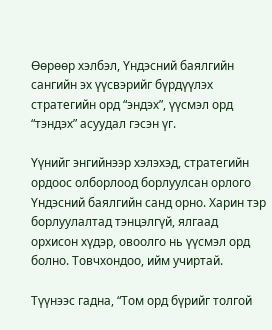Өөрөөр хэлбэл, Үндэсний баялгийн сангийн эх үүсвэрийг бүрдүүлэх стратегийн орд “эндэх”, үүсмэл орд “тэндэх” асуудал гэсэн үг.

Үүнийг энгийнээр хэлэхэд, стратегийн ордоос олборлоод борлуулсан орлого Үндэсний баялгийн санд орно. Харин тэр борлуулалтад тэнцэлгүй, ялгаад орхисон хүдэр, овоолго нь үүсмэл орд болно. Товчхондоо, ийм учиртай.

Түүнээс гадна, “Том орд бүрийг толгой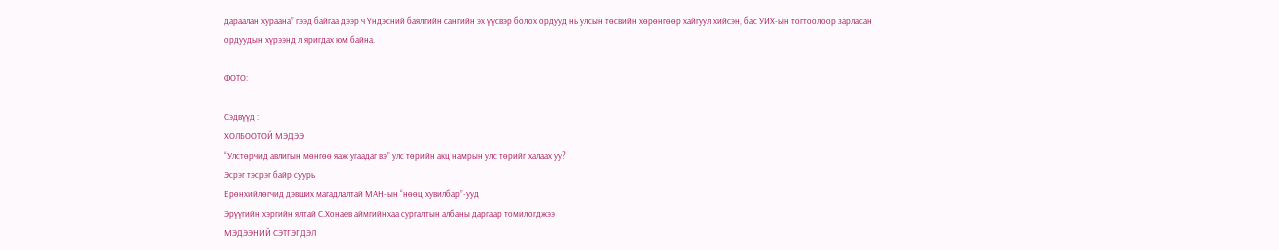дараалан хураана” гээд байгаа дээр ч Үндэсний баялгийн сангийн эх үүсвэр болох ордууд нь улсын төсвийн хөрөнгөөр хайгуул хийсэн, бас УИХ-ын тогтоолоор зарласан ордуудын хүрээнд л яригдах юм байна.

ФОТО:

Сэдвүүд :
ХОЛБООТОЙ МЭДЭЭ
“Улстөрчид авлигын мөнгөө яаж угаадаг вэ” улс төрийн акц намрын улс төрийг халаах уу?
Эсрэг тэсрэг байр суурь
Ерөнхийлөгчид дэвших магадлалтай МАН-ын “нөөц хувилбар”-ууд
Эрүүгийн хэргийн ялтай С.Хонаев аймгийнхаа сургалтын албаны даргаар томилогджээ
МЭДЭЭНИЙ СЭТГЭГДЭЛ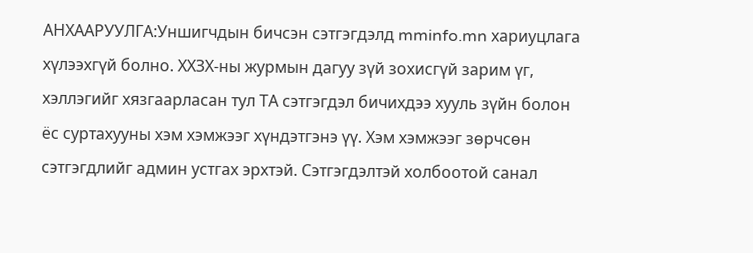АНХААРУУЛГА:Уншигчдын бичсэн сэтгэгдэлд mminfo.mn хариуцлага хүлээхгүй болно. ХХЗХ-ны журмын дагуу зүй зохисгүй зарим үг, хэллэгийг хязгаарласан тул ТА сэтгэгдэл бичихдээ хууль зүйн болон ёс суртахууны хэм хэмжээг хүндэтгэнэ үү. Хэм хэмжээг зөрчсөн сэтгэгдлийг админ устгах эрхтэй. Сэтгэгдэлтэй холбоотой санал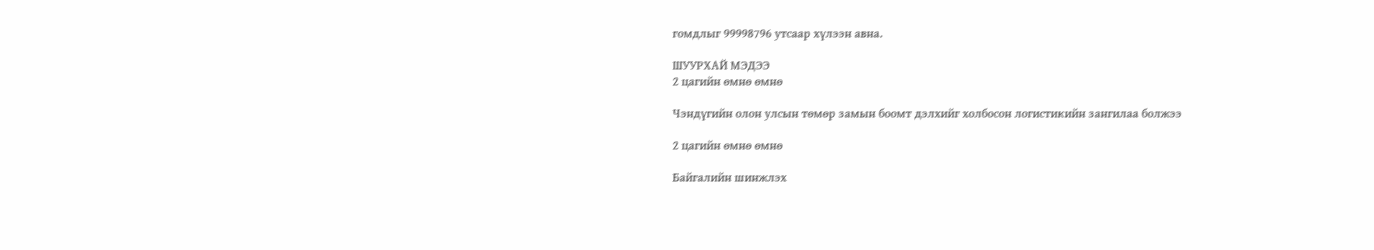гомдлыг 99998796 утсаар хүлээн авна.

ШУУРХАЙ МЭДЭЭ
2 цагийн өмнө өмнө

Чэндүгийн олон улсын төмөр замын боомт дэлхийг холбосон логистикийн зангилаа болжээ

2 цагийн өмнө өмнө

Байгалийн шинжлэх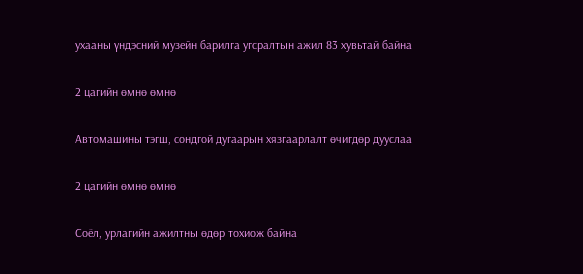ухааны үндэсний музейн барилга угсралтын ажил 83 хувьтай байна

2 цагийн өмнө өмнө

Автомашины тэгш, сондгой дугаарын хязгаарлалт өчигдөр дууслаа

2 цагийн өмнө өмнө

Соёл, урлагийн ажилтны өдөр тохиож байна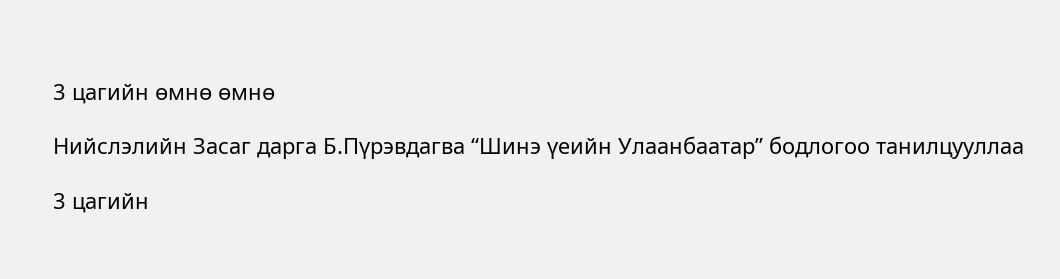3 цагийн өмнө өмнө

Нийслэлийн Засаг дарга Б.Пүрэвдагва “Шинэ үеийн Улаанбаатар” бодлогоо танилцууллаа

3 цагийн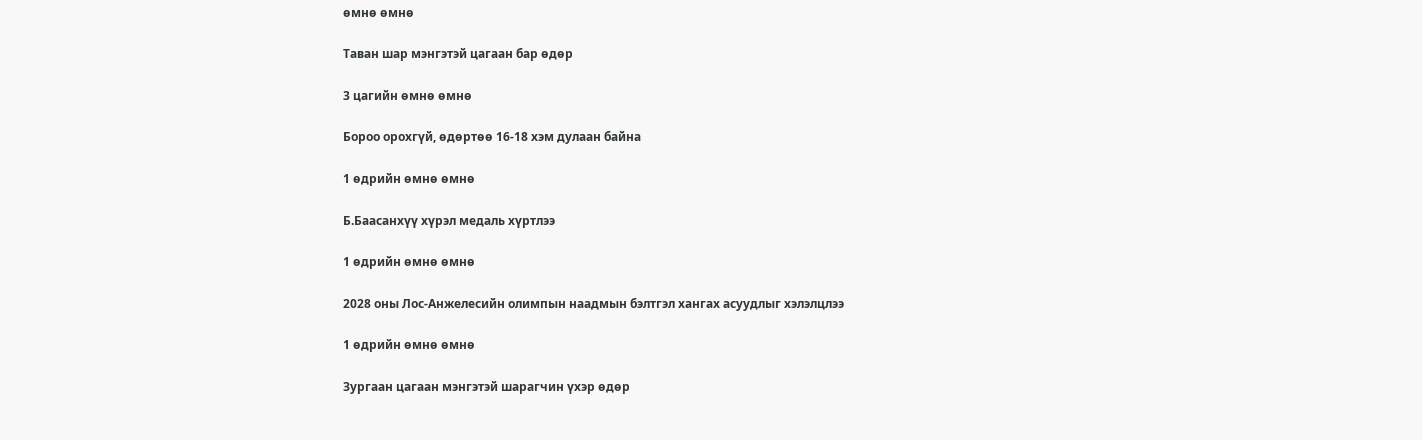өмнө өмнө

Таван шар мэнгэтэй цагаан бар өдөр

3 цагийн өмнө өмнө

Бороо орохгүй, өдөртөө 16-18 хэм дулаан байна

1 өдрийн өмнө өмнө

Б.Баасанхүү хүрэл медаль хүртлээ

1 өдрийн өмнө өмнө

2028 оны Лос-Анжелесийн олимпын наадмын бэлтгэл хангах асуудлыг хэлэлцлээ

1 өдрийн өмнө өмнө

Зургаан цагаан мэнгэтэй шарагчин үхэр өдөр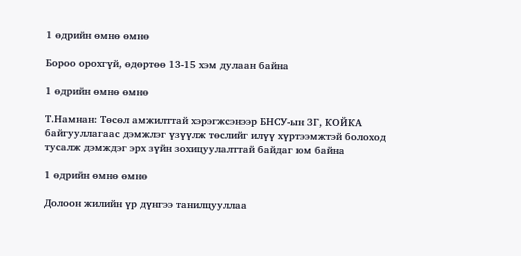1 өдрийн өмнө өмнө

Бороо орохгүй, өдөртөө 13-15 хэм дулаан байна

1 өдрийн өмнө өмнө

Т.Намнан: Төсөл амжилттай хэрэгжсэнээр БНСУ-ын ЗГ, КОЙКА байгууллагаас дэмжлэг үзүүлж төслийг илүү хүртээмжтэй болоход тусалж дэмждэг эрх зүйн зохицуулалттай байдаг юм байна

1 өдрийн өмнө өмнө

Долоон жилийн үр дүнгээ танилцууллаа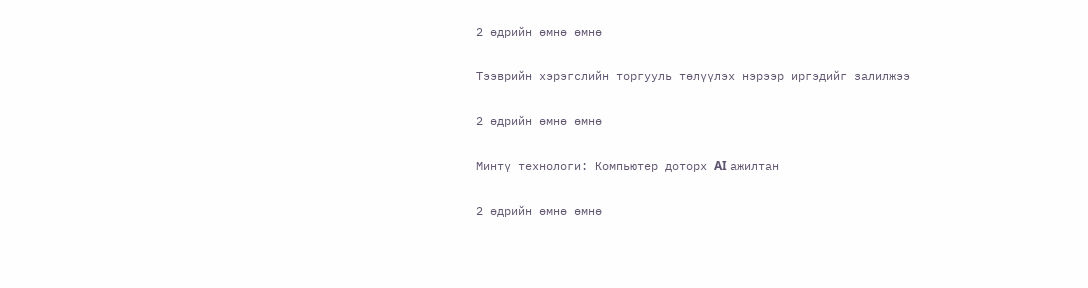2 өдрийн өмнө өмнө

Тээврийн хэрэгслийн торгууль төлүүлэх нэрээр иргэдийг залилжээ

2 өдрийн өмнө өмнө

Минтү технологи: Компьютер доторх AI ажилтан

2 өдрийн өмнө өмнө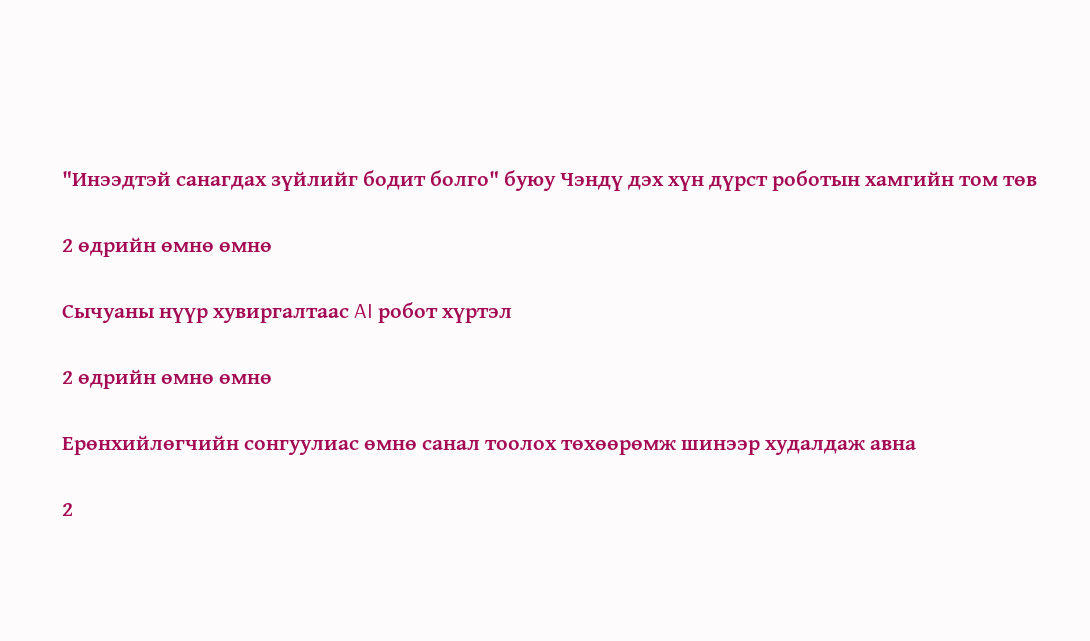"Инээдтэй санагдах зүйлийг бодит болго" буюу Чэндү дэх хүн дүрст роботын хамгийн том төв

2 өдрийн өмнө өмнө

Сычуаны нүүр хувиргалтаас AI робот хүртэл

2 өдрийн өмнө өмнө

Ерөнхийлөгчийн сонгуулиас өмнө санал тоолох төхөөрөмж шинээр худалдаж авна

2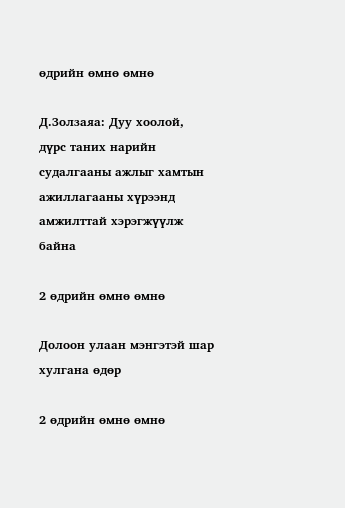өдрийн өмнө өмнө

Д.Золзаяа: Дуу хоолой, дүрс таних нарийн судалгааны ажлыг хамтын ажиллагааны хүрээнд амжилттай хэрэгжүүлж байна

2 өдрийн өмнө өмнө

Долоон улаан мэнгэтэй шар хулгана өдөр

2 өдрийн өмнө өмнө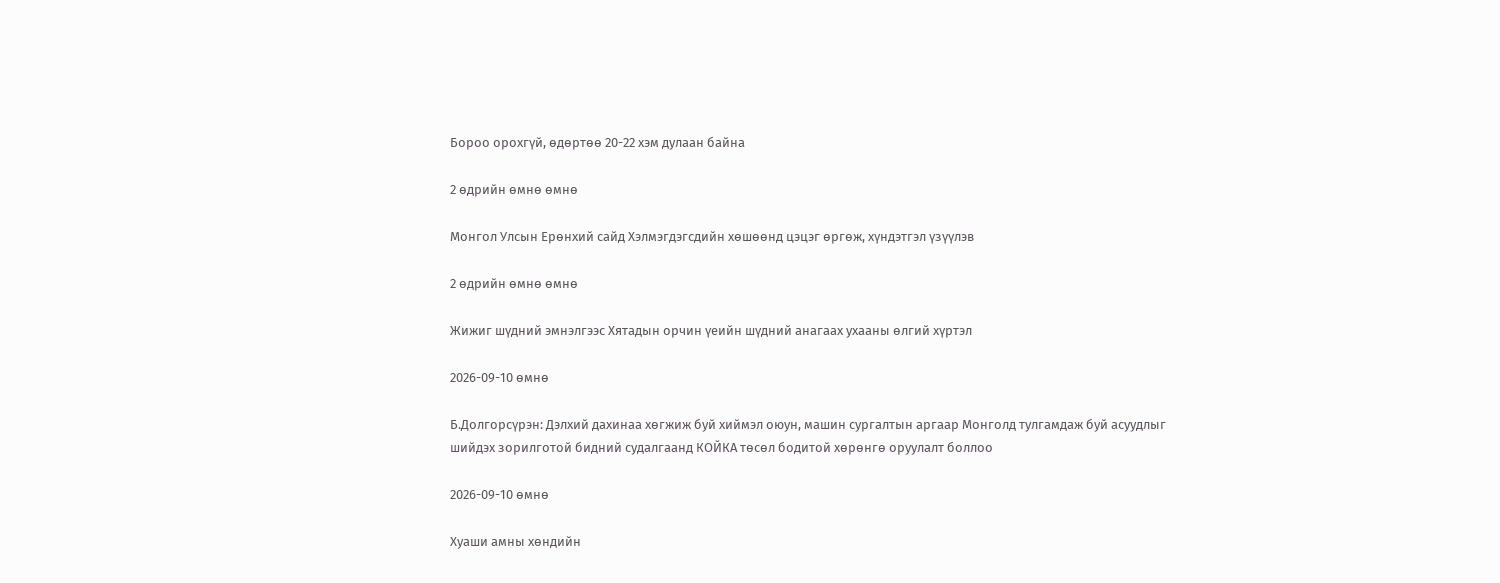Бороо орохгүй, өдөртөө 20-22 хэм дулаан байна

2 өдрийн өмнө өмнө

Монгол Улсын Ерөнхий сайд Хэлмэгдэгсдийн хөшөөнд цэцэг өргөж, хүндэтгэл үзүүлэв

2 өдрийн өмнө өмнө

Жижиг шүдний эмнэлгээс Хятадын орчин үеийн шүдний анагаах ухааны өлгий хүртэл

2026-09-10 өмнө

Б.Долгорсүрэн: Дэлхий дахинаа хөгжиж буй хиймэл оюун, машин сургалтын аргаар Монголд тулгамдаж буй асуудлыг шийдэх зорилготой бидний судалгаанд КОЙКА төсөл бодитой хөрөнгө оруулалт боллоо

2026-09-10 өмнө

Хуаши амны хөндийн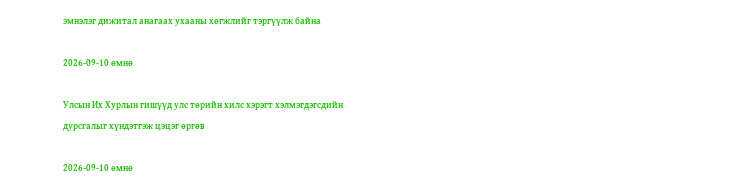эмнэлэг дижитал анагаах ухааны хөгжлийг тэргүүлж байна

2026-09-10 өмнө

Улсын Их Хурлын гишүүд улс төрийн хилс хэрэгт хэлмэгдэгсдийн дурсгалыг хүндэтгэж цэцэг өргөв

2026-09-10 өмнө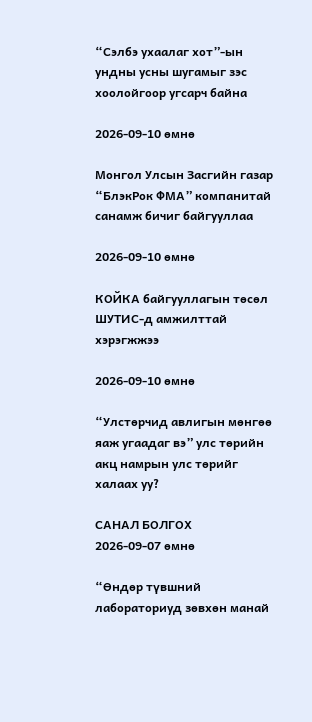“Сэлбэ ухаалаг хот”-ын ундны усны шугамыг зэс хоолойгоор угсарч байна

2026-09-10 өмнө

Монгол Улсын Засгийн газар “БлэкРок ФМА” компанитай санамж бичиг байгууллаа

2026-09-10 өмнө

КОЙКА байгууллагын төсөл ШУТИС-д амжилттай хэрэгжжээ

2026-09-10 өмнө

“Улстөрчид авлигын мөнгөө яаж угаадаг вэ” улс төрийн акц намрын улс төрийг халаах уу?

САНАЛ БОЛГОХ
2026-09-07 өмнө

“Өндөр түвшний лабораториуд зөвхөн манай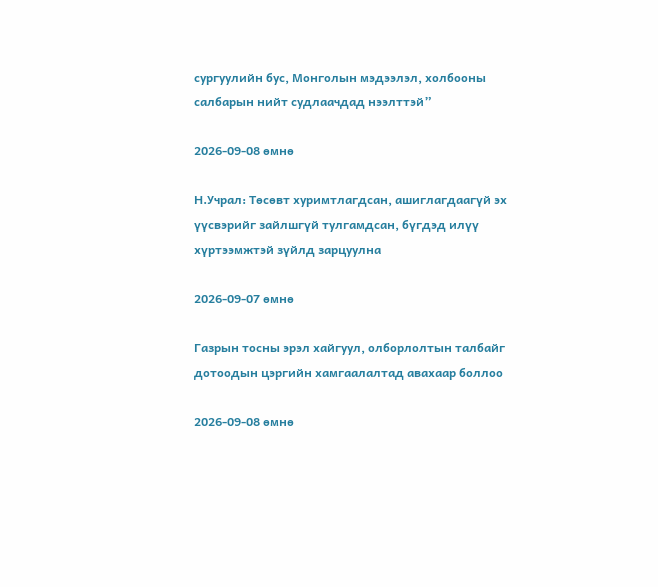сургуулийн бус, Монголын мэдээлэл, холбооны салбарын нийт судлаачдад нээлттэй”

2026-09-08 өмнө

Н.Учрал: Төсөвт хуримтлагдсан, ашиглагдаагүй эх үүсвэрийг зайлшгүй тулгамдсан, бүгдэд илүү хүртээмжтэй зүйлд зарцуулна

2026-09-07 өмнө

Газрын тосны эрэл хайгуул, олборлолтын талбайг дотоодын цэргийн хамгаалалтад авахаар боллоо

2026-09-08 өмнө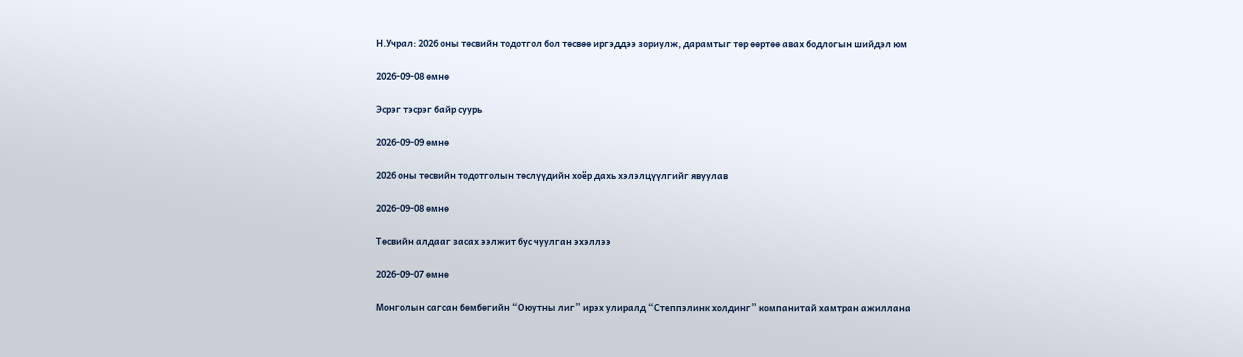Н.Учрал: 2026 оны төсвийн тодотгол бол төсвөө иргэддээ зориулж, дарамтыг төр өөртөө авах бодлогын шийдэл юм

2026-09-08 өмнө

Эсрэг тэсрэг байр суурь

2026-09-09 өмнө

2026 оны төсвийн тодотголын төслүүдийн хоёр дахь хэлэлцүүлгийг явуулав

2026-09-08 өмнө

Төсвийн алдааг засах ээлжит бус чуулган эхэллээ

2026-09-07 өмнө

Монголын сагсан бөмбөгийн “Оюутны лиг” ирэх улиралд “Степпэлинк холдинг” компанитай хамтран ажиллана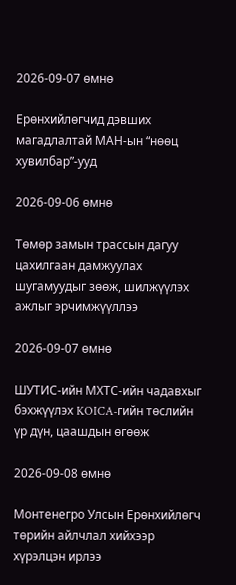2026-09-07 өмнө

Ерөнхийлөгчид дэвших магадлалтай МАН-ын “нөөц хувилбар”-ууд

2026-09-06 өмнө

Төмөр замын трассын дагуу цахилгаан дамжуулах шугамуудыг зөөж, шилжүүлэх ажлыг эрчимжүүллээ

2026-09-07 өмнө

ШУТИС-ийн МХТС-ийн чадавхыг бэхжүүлэх KOICA-гийн төслийн үр дүн, цаашдын өгөөж

2026-09-08 өмнө

Монтенегро Улсын Ерөнхийлөгч төрийн айлчлал хийхээр хүрэлцэн ирлээ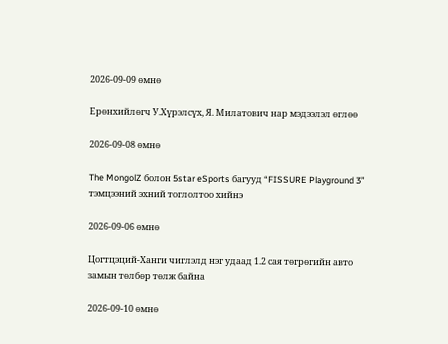2026-09-09 өмнө

Ерөнхийлөгч У.Хүрэлсүх, Я. Милатович нар мэдээлэл өглөө

2026-09-08 өмнө

The MongolZ болон 5star eSports багууд “FISSURE Playground 3” тэмцээний эхний тоглолтоо хийнэ

2026-09-06 өмнө

Цогтцэций-Ханги чиглэлд нэг удаад 1.2 сая төгрөгийн авто замын төлбөр төлж байна

2026-09-10 өмнө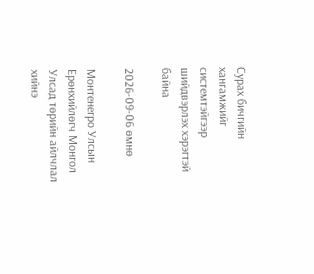Сурах бичгийн хангамжийг системтэйгээр шийдвэрлэх хэрэгтэй байна

2026-09-06 өмнө

Монтенегро Улсын Ерөнхийлөгч Монгол Улсад төрийн айлчлал хийнэ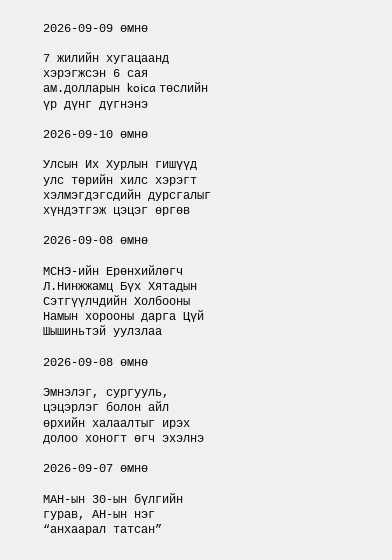2026-09-09 өмнө

7 жилийн хугацаанд хэрэгжсэн 6 сая ам.долларын koica төслийн үр дүнг дүгнэнэ

2026-09-10 өмнө

Улсын Их Хурлын гишүүд улс төрийн хилс хэрэгт хэлмэгдэгсдийн дурсгалыг хүндэтгэж цэцэг өргөв

2026-09-08 өмнө

МСНЭ-ийн Ерөнхийлөгч Л.Нинжжамц Бүх Хятадын Сэтгүүлчдийн Холбооны Намын хорооны дарга Цүй Шышиньтэй уулзлаа

2026-09-08 өмнө

Эмнэлэг, сургууль, цэцэрлэг болон айл өрхийн халаалтыг ирэх долоо хоногт өгч эхэлнэ

2026-09-07 өмнө

МАН-ын 30-ын бүлгийн гурав, АН-ын нэг “анхаарал татсан”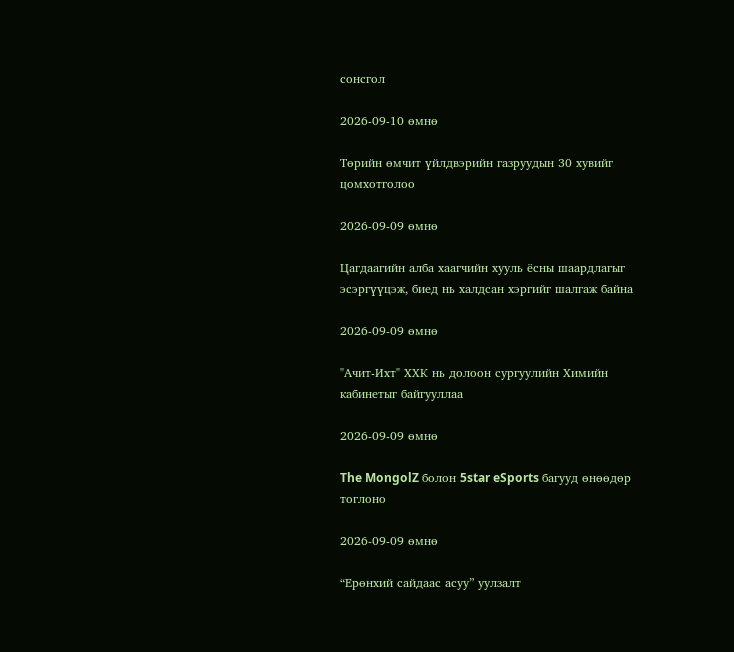сонсгол

2026-09-10 өмнө

Төрийн өмчит үйлдвэрийн газруудын 30 хувийг цомхотголоо

2026-09-09 өмнө

Цагдаагийн алба хаагчийн хууль ёсны шаардлагыг эсэргүүцэж, биед нь халдсан хэргийг шалгаж байна

2026-09-09 өмнө

"Ачит-Ихт" ХХК нь долоон сургуулийн Химийн кабинетыг байгууллаа

2026-09-09 өмнө

The MongolZ болон 5star eSports багууд өнөөдөр тоглоно

2026-09-09 өмнө

“Ерөнхий сайдаас асуу” уулзалт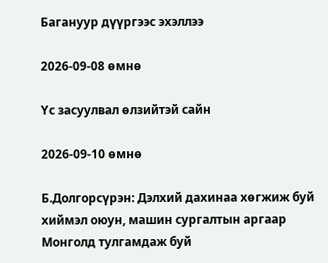Багануур дүүргээс эхэллээ

2026-09-08 өмнө

Үс засуулвал өлзийтэй сайн

2026-09-10 өмнө

Б.Долгорсүрэн: Дэлхий дахинаа хөгжиж буй хиймэл оюун, машин сургалтын аргаар Монголд тулгамдаж буй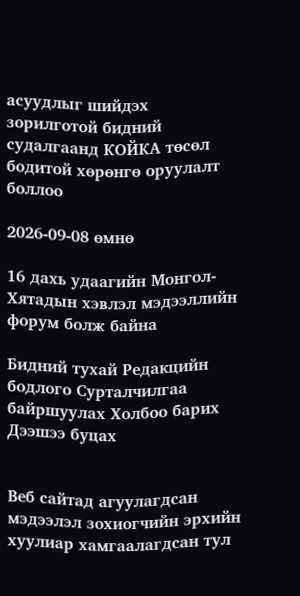асуудлыг шийдэх зорилготой бидний судалгаанд КОЙКА төсөл бодитой хөрөнгө оруулалт боллоо

2026-09-08 өмнө

16 дахь удаагийн Монгол-Хятадын хэвлэл мэдээллийн форум болж байна

Бидний тухай Редакцийн бодлого Сурталчилгаа байршуулах Холбоо барих Дээшээ буцах


Веб сайтад агуулагдсан мэдээлэл зохиогчийн эрхийн хуулиар хамгаалагдсан тул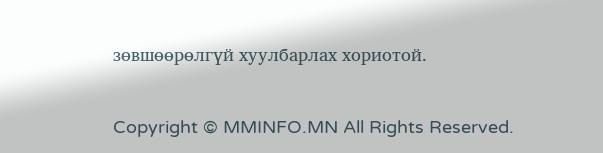зөвшөөрөлгүй хуулбарлах хориотой.

Copyright © MMINFO.MN All Rights Reserved.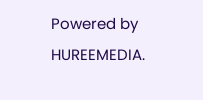Powered by HUREEMEDIA.